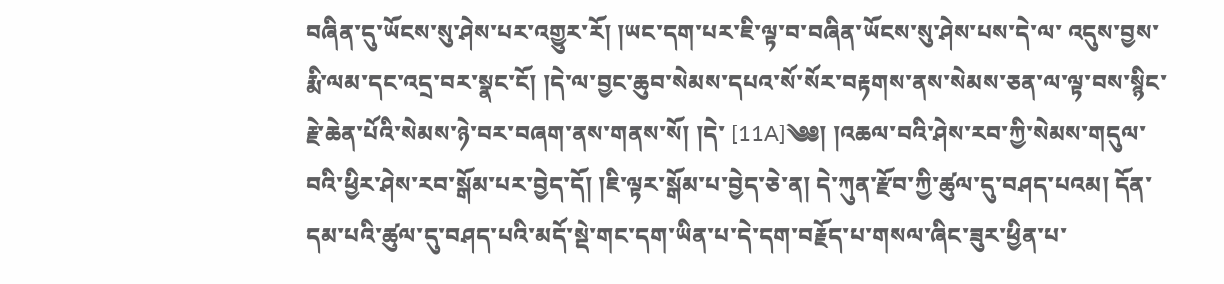བཞིན་དུ་ཡོངས་སུ་ཤེས་པར་འགྱུར་རོ། །ཡང་དག་པར་ཇི་ལྟ་བ་བཞིན་ཡོངས་སུ་ཤེས་པས་དེ་ལ་ འདུས་བྱས་རྨི་ལམ་དང་འདྲ་བར་སྣང་ངོ། །དེ་ལ་བྱང་ཆུབ་སེམས་དཔའ་སོ་སོར་བརྟགས་ནས་སེམས་ཅན་ལ་ལྟ་བས་སྙིང་རྗེ་ཆེན་པོའི་སེམས་ཉེ་བར་བཞག་ནས་གནས་སོ། །དེ་ [11A]༄༅། །འཆལ་བའི་ཤེས་རབ་ཀྱི་སེམས་གདུལ་བའི་ཕྱིར་ཤེས་རབ་སྒོམ་པར་བྱེད་དོ། །ཇི་ལྟར་སྒོམ་པ་བྱེད་ཅེ་ན། དེ་ཀུན་རྫོབ་ཀྱི་ཚུལ་དུ་བཤད་པའམ། དོན་ དམ་པའི་ཚུལ་དུ་བཤད་པའི་མདོ་སྡེ་གང་དག་ཡིན་པ་དེ་དག་བརྗོད་པ་གསལ་ཞིང་ཟུར་ཕྱིན་པ་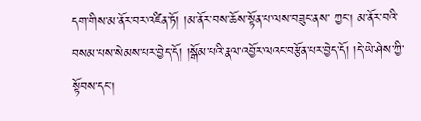དག་གིས་མ་ནོར་བར་འཛིན་ཏོ། །མ་ནོར་བས་ཆོས་སྟོན་པ་ལས་བཟུང་ནས་ ཀྱང། མ་ནོར་བའི་བསམ་པས་སེམས་པར་བྱེད་དོ། །སྒོམ་པའི་རྣལ་འབྱོར་ལའང་བརྩོན་པར་བྱེད་དོ། །དེ་ཡེ་ཤེས་ཀྱི་སྟོབས་དང།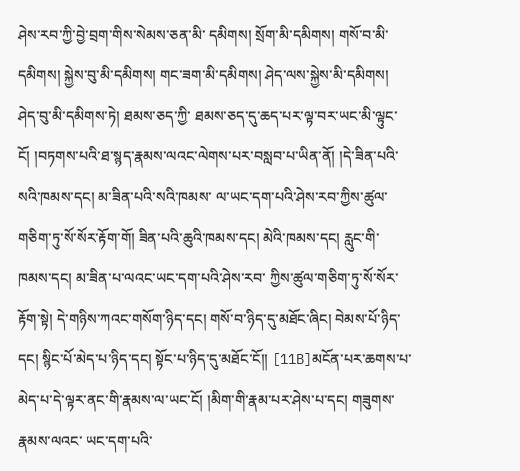ཤེས་རབ་ཀྱི་བྱེ་བྲག་གིས་སེམས་ཅན་མི་ དམིགས། སྲོག་མི་དམིགས། གསོ་བ་མི་དམིགས། སྐྱེས་བུ་མི་དམིགས། གང་ཟག་མི་དམིགས། ཤེད་ལས་སྐྱེས་མི་དམིགས། ཤེད་བུ་མི་དམིགས་ཏེ། ཐམས་ཅད་ཀྱི་ ཐམས་ཅད་དུ་ཆད་པར་ལྟ་བར་ཡང་མི་ལྟུང་ངོ། །བཏགས་པའི་ཐ་སྙད་རྣམས་ལའང་ལེགས་པར་བསླབ་པ་ཡིན་ནོ། །དེ་ཟིན་པའི་སའི་ཁམས་དང། མ་ཟིན་པའི་སའི་ཁམས་ ལ་ཡང་དག་པའི་ཤེས་རབ་ཀྱིས་ཚུལ་གཅིག་ཏུ་སོ་སོར་རྟོག་གོ། ཟིན་པའི་ཆུའི་ཁམས་དང། མེའི་ཁམས་དང། རླུང་གི་ཁམས་དང། མ་ཟིན་པ་ལའང་ཡང་དག་པའི་ཤེས་རབ་ ཀྱིས་ཚུལ་གཅིག་ཏུ་སོ་སོར་རྟོག་སྟེ། དེ་གཉིས་ཀའང་གསོག་ཉིད་དང། གསོ་བ་ཉིད་དུ་མཐོང་ཞིང། བེམས་པོ་ཉིད་དང། སྙིང་པོ་མེད་པ་ཉིད་དང། སྟོང་པ་ཉིད་དུ་མཐོང་ངོ།། [11B]མངོན་པར་ཆགས་པ་མེད་པ་དེ་ལྟར་ནང་གི་རྣམས་ལ་ཡང་ངོ། །མིག་གི་རྣམ་པར་ཤེས་པ་དང། གཟུགས་རྣམས་ལའང་ ཡང་དག་པའི་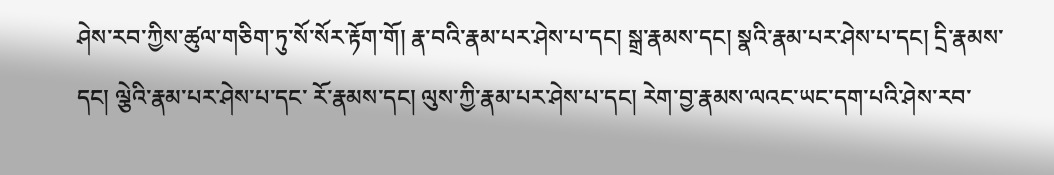ཤེས་རབ་ཀྱིས་ཚུལ་གཅིག་ཏུ་སོ་སོར་རྟོག་གོ། རྣ་བའི་རྣམ་པར་ཤེས་པ་དང། སྒྲ་རྣམས་དང། སྣའི་རྣམ་པར་ཤེས་པ་དང། དྲི་རྣམས་དང། ལྕེའི་རྣམ་པར་ཤེས་པ་དང་ རོ་རྣམས་དང། ལུས་ཀྱི་རྣམ་པར་ཤེས་པ་དང། རེག་བྱ་རྣམས་ལའང་ཡང་དག་པའི་ཤེས་རབ་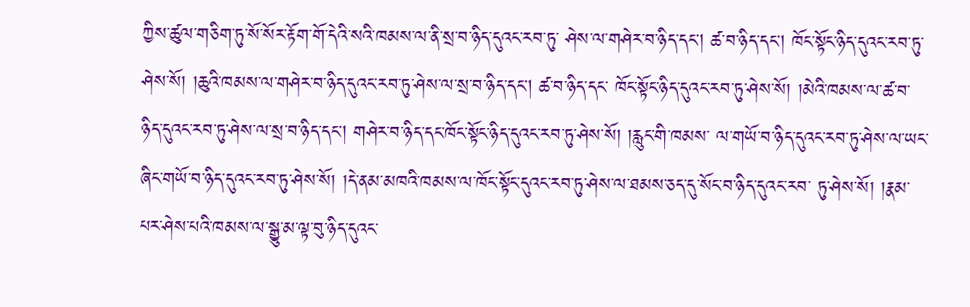ཀྱིས་ཚུལ་གཅིག་ཏུ་སོ་སོར་རྟོག་གོ་དེའི་སའི་ཁམས་ལ་ནི་སྲ་བ་ཉིད་དུའང་རབ་ཏུ་ ཤེས་ལ་གཤེར་བ་ཉིད་དང། ཚ་བ་ཉིད་དང། ཁོང་སྟོང་ཉིད་དུའང་རབ་ཏུ་ཤེས་སོ། །ཆུའི་ཁམས་ལ་གཤེར་བ་ཉིད་དུའང་རབ་ཏུ་ཤེས་ལ་སྲ་བ་ཉིད་དང། ཚ་བ་ཉིད་དང་ ཁོང་སྟོང་ཉིད་དུའང་རབ་ཏུ་ཤེས་སོ། །མེའི་ཁམས་ལ་ཚ་བ་ཉིད་དུའང་རབ་ཏུ་ཤེས་ལ་སྲ་བ་ཉིད་དང། གཤེར་བ་ཉིད་དང་ཁོང་སྟོང་ཉིད་དུའང་རབ་ཏུ་ཤེས་སོ། །རླུང་གི་ཁམས་ ལ་གཡོ་བ་ཉིད་དུའང་རབ་ཏུ་ཤེས་ལ་ཡང་ཞིང་གཡོ་བ་ཉིད་དུའང་རབ་ཏུ་ཤེས་སོ། །དེ་ནམ་མཁའི་ཁམས་ལ་ཁོང་སྟོང་དུའང་རབ་ཏུ་ཤེས་ལ་ཐམས་ཅད་དུ་སོང་བ་ཉིད་དུའང་རབ་ ཏུ་ཤེས་སོ། །རྣམ་པར་ཤེས་པའི་ཁམས་ལ་སྒྱུ་མ་ལྟ་བུ་ཉིད་དུའང་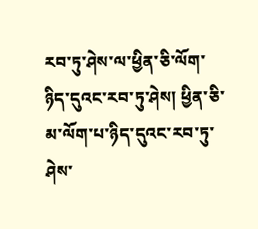རབ་ཏུ་ཤེས་ལ་ཕྱིན་ཅི་ལོག་ཉིད་དུའང་རབ་ཏུ་ཤེས། ཕྱིན་ཅི་མ་ལོག་པ་ཉིད་དུའང་རབ་ཏུ་ཤེས་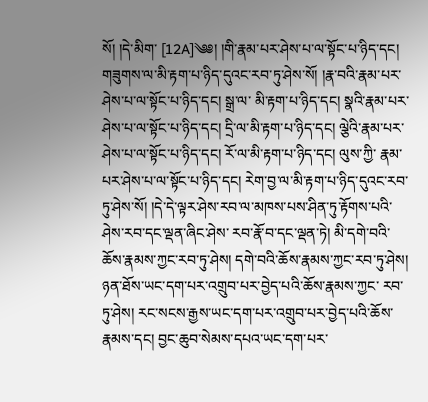སོ། །དེ་མིག་ [12A]༄༅། །གི་རྣམ་པར་ཤེས་པ་ལ་སྟོང་པ་ཉིད་དང། གཟུགས་ལ་མི་རྟག་པ་ཉིད་དུའང་རབ་ཏུ་ཤེས་སོ། །རྣ་བའི་རྣམ་པར་ཤེས་པ་ལ་སྟོང་པ་ཉིད་དང། སྒྲ་ལ་ མི་རྟག་པ་ཉིད་དང། སྣའི་རྣམ་པར་ཤེས་པ་ལ་སྟོང་པ་ཉིད་དང། དྲི་ལ་མི་རྟག་པ་ཉིད་དང། ལྕེའི་རྣམ་པར་ཤེས་པ་ལ་སྟོང་པ་ཉིད་དང། རོ་ལ་མི་རྟག་པ་ཉིད་དང། ལུས་ཀྱི་ རྣམ་པར་ཤེས་པ་ལ་སྟོང་པ་ཉིད་དང། རེག་བྱ་ལ་མི་རྟག་པ་ཉིད་དུའང་རབ་ཏུ་ཤེས་སོ། །དེ་དེ་ལྟར་ཤེས་རབ་ལ་མཁས་པས་ཤིན་ཏུ་རྟོགས་པའི་ཤེས་རབ་དང་ལྡན་ཞིང་ཤེས་ རབ་རྣོ་བ་དང་ལྡན་ཏེ། མི་དགེ་བའི་ཆོས་རྣམས་ཀྱང་རབ་ཏུ་ཤེས། དགེ་བའི་ཆོས་རྣམས་ཀྱང་རབ་ཏུ་ཤེས། ཉན་ཐོས་ཡང་དག་པར་འགྲུབ་པར་བྱེད་པའི་ཆོས་རྣམས་ཀྱང་ རབ་ཏུ་ཤེས། རང་སངས་རྒྱས་ཡང་དག་པར་འགྲུབ་པར་བྱེད་པའི་ཆོས་རྣམས་དང། བྱང་ཆུབ་སེམས་དཔའ་ཡང་དག་པར་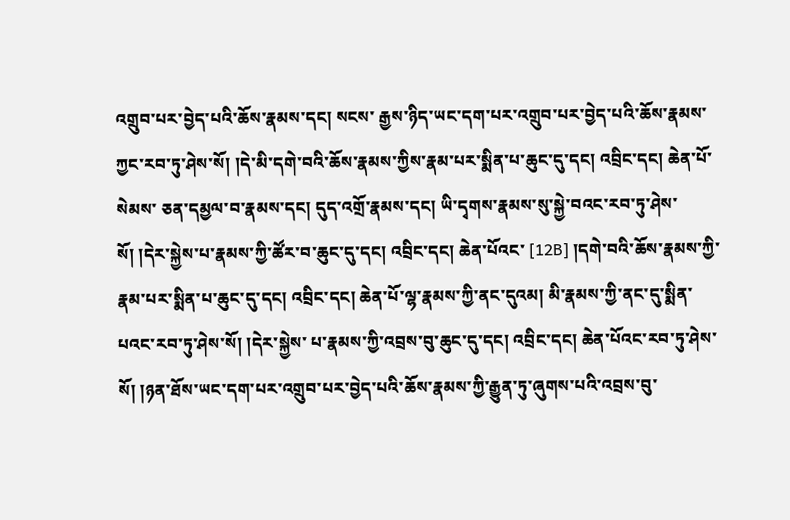འགྲུབ་པར་བྱེད་པའི་ཆོས་རྣམས་དང། སངས་ རྒྱས་ཉིད་ཡང་དག་པར་འགྲུབ་པར་བྱེད་པའི་ཆོས་རྣམས་ཀྱང་རབ་ཏུ་ཤེས་སོ། །དེ་མི་དགེ་བའི་ཆོས་རྣམས་ཀྱིས་རྣམ་པར་སྨིན་པ་ཆུང་དུ་དང། འབྲིང་དང། ཆེན་པོ་སེམས་ ཅན་དམྱལ་བ་རྣམས་དང། དུད་འགྲོ་རྣམས་དང། ཡི་དྭགས་རྣམས་སུ་སྐྱེ་བའང་རབ་ཏུ་ཤེས་སོ། །དེར་སྐྱེས་པ་རྣམས་ཀྱི་ཚོར་བ་ཆུང་དུ་དང། འབྲིང་དང། ཆེན་པོའང་ [12B] །དགེ་བའི་ཆོས་རྣམས་ཀྱི་རྣམ་པར་སྨིན་པ་ཆུང་དུ་དང། འབྲིང་དང། ཆེན་པོ་ལྷ་རྣམས་ཀྱི་ནང་དུའམ། མི་རྣམས་ཀྱི་ནང་དུ་སྨིན་པའང་རབ་ཏུ་ཤེས་སོ། །དེར་སྐྱེས་ པ་རྣམས་ཀྱི་འབྲས་བུ་ཆུང་དུ་དང། འབྲིང་དང། ཆེན་པོའང་རབ་ཏུ་ཤེས་སོ། །ཉན་ཐོས་ཡང་དག་པར་འགྲུབ་པར་བྱེད་པའི་ཆོས་རྣམས་ཀྱི་རྒྱུན་ཏུ་ཞུགས་པའི་འབྲས་བུ་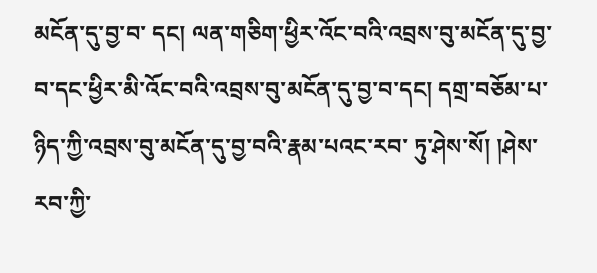མངོན་དུ་བྱ་བ་ དང། ལན་གཅིག་ཕྱིར་འོང་བའི་འབྲས་བུ་མངོན་དུ་བྱ་བ་དང་ཕྱིར་མི་འོང་བའི་འབྲས་བུ་མངོན་དུ་བྱ་བ་དང། དགྲ་བཅོམ་པ་ཉིད་ཀྱི་འབྲས་བུ་མངོན་དུ་བྱ་བའི་རྣམ་པའང་རབ་ ཏུ་ཤེས་སོ། །ཤེས་རབ་ཀྱི་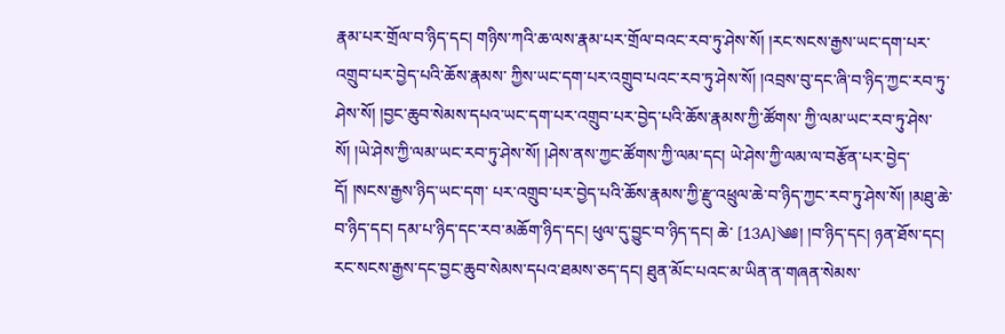རྣམ་པར་གྲོལ་བ་ཉིད་དང། གཉིས་ཀའི་ཆ་ལས་རྣམ་པར་གྲོལ་བའང་རབ་ཏུ་ཤེས་སོ། །རང་སངས་རྒྱས་ཡང་དག་པར་འགྲུབ་པར་བྱེད་པའི་ཆོས་རྣམས་ ཀྱིས་ཡང་དག་པར་འགྲུབ་པའང་རབ་ཏུ་ཤེས་སོ། །འབྲས་བུ་དང་ཞི་བ་ཉིད་ཀྱང་རབ་ཏུ་ཤེས་སོ། །བྱང་ཆུབ་སེམས་དཔའ་ཡང་དག་པར་འགྲུབ་པར་བྱེད་པའི་ཆོས་རྣམས་ཀྱི་ཚོགས་ ཀྱི་ལམ་ཡང་རབ་ཏུ་ཤེས་སོ། །ཡེ་ཤེས་ཀྱི་ལམ་ཡང་རབ་ཏུ་ཤེས་སོ། །ཤེས་ནས་ཀྱང་ཚོགས་ཀྱི་ལམ་དང། ཡེ་ཤེས་ཀྱི་ལམ་ལ་བརྩོན་པར་བྱེད་དོ། །སངས་རྒྱས་ཉིད་ཡང་དག་ པར་འགྲུབ་པར་བྱེད་པའི་ཆོས་རྣམས་ཀྱི་རྫུ་འཕྲུལ་ཆེ་བ་ཉིད་ཀྱང་རབ་ཏུ་ཤེས་སོ། །མཐུ་ཆེ་བ་ཉིད་དང། དམ་པ་ཉིད་དང་རབ་མཆོག་ཉིད་དང། ཕུལ་དུ་བྱུང་བ་ཉིད་དང། ཆེ་ [13A]༄༅། །བ་ཉིད་དང། ཉན་ཐོས་དང། རང་སངས་རྒྱས་དང་བྱང་ཆུབ་སེམས་དཔའ་ཐམས་ཅད་དང། ཐུན་མོང་པའང་མ་ཡིན་ན་གཞན་སེམས་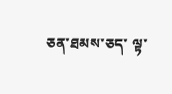ཅན་ཐམས་ཅད་ ལྟ་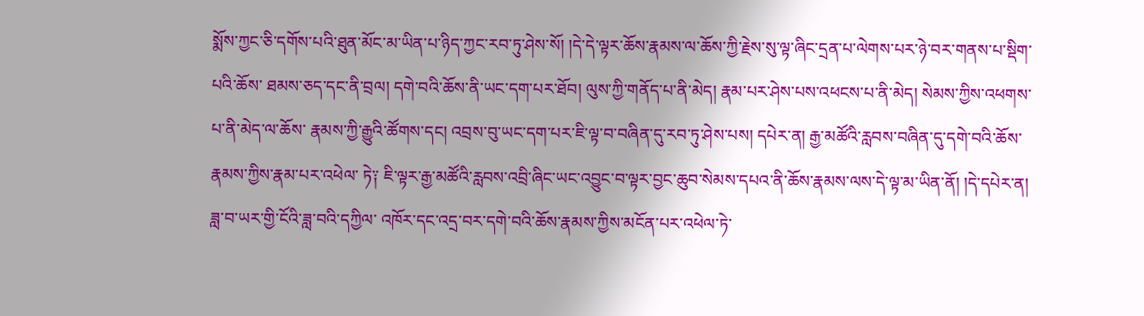སྨོས་ཀྱང་ཅི་དགོས་པའི་ཐུན་མོང་མ་ཡིན་པ་ཉིད་ཀྱང་རབ་ཏུ་ཤེས་སོ། །དེ་དེ་ལྟར་ཆོས་རྣམས་ལ་ཆོས་ཀྱི་རྗེས་སུ་ལྟ་ཞིང་དྲན་པ་ལེགས་པར་ཉེ་བར་གནས་པ་སྡིག་པའི་ཆོས་ ཐམས་ཅད་དང་ནི་བྲལ། དགེ་བའི་ཆོས་ནི་ཡང་དག་པར་ཐོབ། ལུས་ཀྱི་གནོད་པ་ནི་མེད། རྣམ་པར་ཤེས་པས་འཕངས་པ་ནི་མེད། སེམས་ཀྱིས་འཕགས་པ་ནི་མེད་ལ་ཆོས་ རྣམས་ཀྱི་རྒྱུའི་ཚོགས་དང། འབྲས་བུ་ཡང་དག་པར་ཇི་ལྟ་བ་བཞིན་དུ་རབ་ཏུ་ཤེས་པས། དཔེར་ན། རྒྱ་མཚོའི་རླབས་བཞིན་དུ་དགེ་བའི་ཆོས་རྣམས་ཀྱིས་རྣམ་པར་འཕེལ་ ཏེ༑ ཇི་ལྟར་རྒྱ་མཚོའི་རླབས་འབྲི་ཞིང་ཡང་འབྱུང་བ་ལྟར་བྱང་ཆུབ་སེམས་དཔའ་ནི་ཆོས་རྣམས་ལས་དེ་ལྟ་མ་ཡིན་ནོ། །དེ་དཔེར་ན། ཟླ་བ་ཡར་གྱི་ངོའི་ཟླ་བའི་དཀྱིལ་ འཁོར་དང་འདྲ་བར་དགེ་བའི་ཆོས་རྣམས་ཀྱིས་མངོན་པར་འཕེལ་ཏེ་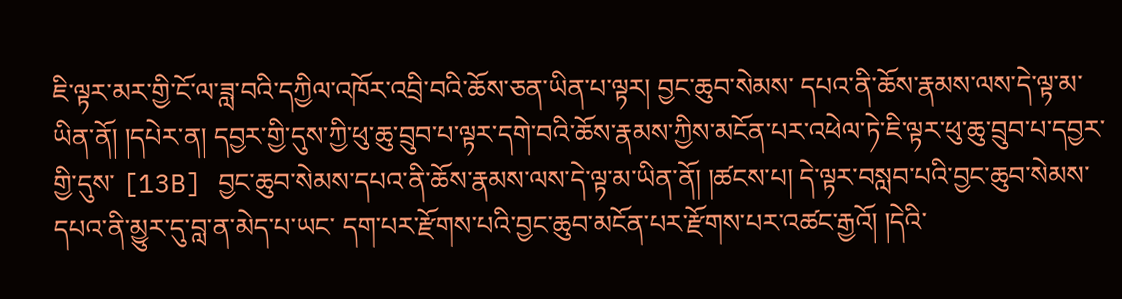ཇི་ལྟར་མར་གྱི་ངོ་ལ་ཟླ་བའི་དཀྱིལ་འཁོར་འབྲི་བའི་ཆོས་ཅན་ཡིན་པ་ལྟར། བྱང་ཆུབ་སེམས་ དཔའ་ནི་ཆོས་རྣམས་ལས་དེ་ལྟ་མ་ཡིན་ནོ། །དཔེར་ན། དབྱར་གྱི་དུས་ཀྱི་ཕུ་ཆུ་བྲུབ་པ་ལྟར་དགེ་བའི་ཆོས་རྣམས་ཀྱིས་མངོན་པར་འཕེལ་ཏེ་ཇི་ལྟར་ཕུ་ཆུ་བྲུབ་པ་དབྱར་གྱི་དུས་ [13B] བྱང་ཆུབ་སེམས་དཔའ་ནི་ཆོས་རྣམས་ལས་དེ་ལྟ་མ་ཡིན་ནོ། །ཚངས་པ། དེ་ལྟར་བསླབ་པའི་བྱང་ཆུབ་སེམས་དཔའ་ནི་མྱུར་དུ་བླ་ན་མེད་པ་ཡང་ དག་པར་རྫོགས་པའི་བྱང་ཆུབ་མངོན་པར་རྫོགས་པར་འཚང་རྒྱའོ། །དེའི་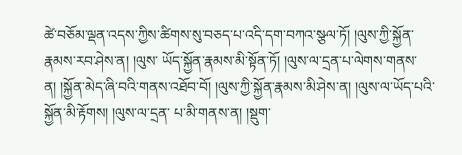ཚེ་བཅོམ་ལྡན་འདས་ཀྱིས་ཚིགས་སུ་བཅད་པ་འདི་དག་བཀའ་སྩལ་ཏོ། །ལུས་ཀྱི་སྐྱོན་རྣམས་རབ་ཤེས་ན། །ལུས་ ཡོད་སྐྱོན་རྣམས་མི་སྟོན་ཏོ། །ལུས་ལ་དྲན་པ་ལེགས་གནས་ན། །སྐྱོན་མེད་ཞི་བའི་གནས་འཐོབ་བོ། །ལུས་ཀྱི་སྐྱོན་རྣམས་མི་ཤེས་ན། །ལུས་ལ་ཡོད་པའི་སྐྱོན་མི་རྟོགས། །ལུས་ལ་དྲན་ པ་མི་གནས་ན། །སྡུག་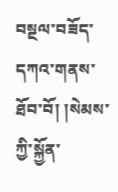བསྔལ་བཟོད་དཀའ་གནས་ཐོབ་བོ། །སེམས་ཀྱི་སྐྱོན་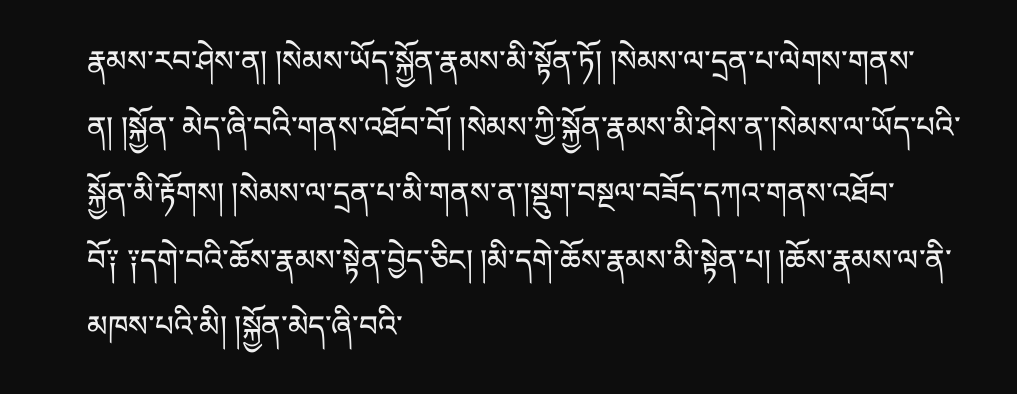རྣམས་རབ་ཤེས་ན། །སེམས་ཡོད་སྐྱོན་རྣམས་མི་སྟོན་ཏོ། །སེམས་ལ་དྲན་པ་ལེགས་གནས་ན། །སྐྱོན་ མེད་ཞི་བའི་གནས་འཐོབ་བོ། །སེམས་ཀྱི་སྐྱོན་རྣམས་མི་ཤེས་ན་།སེམས་ལ་ཡོད་པའི་སྐྱོན་མི་རྟོགས། །སེམས་ལ་དྲན་པ་མི་གནས་ན་།སྡུག་བསྔལ་བཟོད་དཀའ་གནས་འཐོབ་ བོ༑ ༑དགེ་བའི་ཆོས་རྣམས་སྟེན་བྱེད་ཅིང། །མི་དགེ་ཆོས་རྣམས་མི་སྟེན་པ། །ཆོས་རྣམས་ལ་ནི་མཁས་པའི་མི། །སྐྱོན་མེད་ཞི་བའི་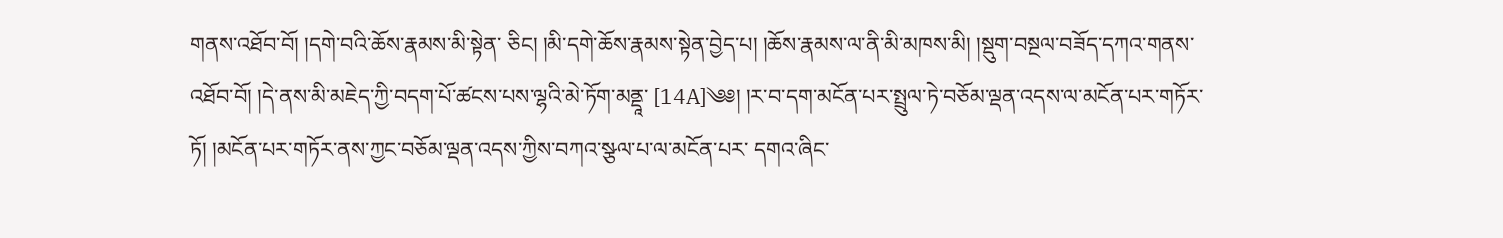གནས་འཐོབ་བོ། །དགེ་བའི་ཆོས་རྣམས་མི་སྟེན་ ཅིང། །མི་དགེ་ཆོས་རྣམས་སྟེན་བྱེད་པ། །ཆོས་རྣམས་ལ་ནི་མི་མཁས་མི། །སྡུག་བསྔལ་བཟོད་དཀའ་གནས་འཐོབ་བོ། །དེ་ནས་མི་མཇེད་ཀྱི་བདག་པོ་ཚངས་པས་ལྷའི་མེ་ཏོག་མནྡཱ་ [14A]༄༅། །ར་བ་དག་མངོན་པར་སྤྲུལ་ཏེ་བཅོམ་ལྡན་འདས་ལ་མངོན་པར་གཏོར་ཏོ། །མངོན་པར་གཏོར་ནས་ཀྱང་བཅོམ་ལྡན་འདས་ཀྱིས་བཀའ་སྩལ་པ་ལ་མངོན་པར་ དགའ་ཞིང་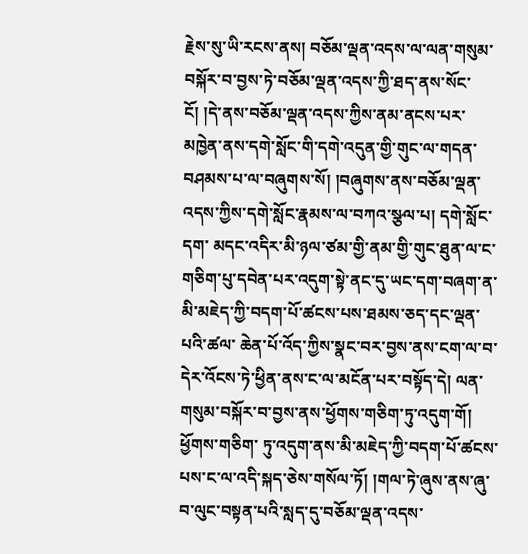རྗེས་སུ་ཡི་རངས་ནས། བཅོམ་ལྡན་འདས་ལ་ལན་གསུམ་བསྐོར་བ་བྱས་ཏེ་བཅོམ་ལྡན་འདས་ཀྱི་ཐད་ནས་སོང་ངོ། །དེ་ནས་བཅོམ་ལྡན་འདས་ཀྱིས་ནམ་ནངས་པར་ མཁྱེན་ནས་དགེ་སློང་གི་དགེ་འདུན་གྱི་གུང་ལ་གདན་བཤམས་པ་ལ་བཞུགས་སོ། །བཞུགས་ནས་བཅོམ་ལྡན་འདས་ཀྱིས་དགེ་སློང་རྣམས་ལ་བཀའ་སྩལ་པ། དགེ་སློང་དག་ མདང་འདིར་མི་ཉལ་ཙམ་གྱི་ནམ་གྱི་གུང་ཐུན་ལ་ང་གཅིག་པུ་དབེན་པར་འདུག་སྟེ་ནང་དུ་ཡང་དག་བཞག་ན་མི་མཇེད་ཀྱི་བདག་པོ་ཚངས་པས་ཐམས་ཅད་དང་ལྡན་པའི་ཚལ་ ཆེན་པོ་འོད་ཀྱིས་སྣང་བར་བྱས་ནས་ངག་ལ་བ་དེར་འོངས་ཏེ་ཕྱིན་ནས་ང་ལ་མངོན་པར་བསྟོད་དེ། ལན་གསུམ་བསྐོར་བ་བྱས་ནས་ཕྱོགས་གཅིག་ཏུ་འདུག་གོ། ཕྱོགས་གཅིག་ ཏུ་འདུག་ནས་མི་མཇེད་ཀྱི་བདག་པོ་ཚངས་པས་ང་ལ་འདི་སྐད་ཅེས་གསོལ་ཏོ། །གལ་ཏེ་ཞུས་ནས་ཞུ་བ་ལུང་བསྟན་པའི་སླད་དུ་བཅོམ་ལྡན་འདས་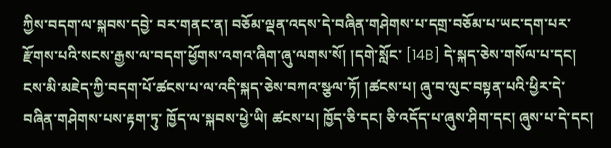ཀྱིས་བདག་ལ་སྐབས་དབྱེ་ བར་གནང་ན། བཅོམ་ལྡན་འདས་དེ་བཞིན་གཤེགས་པ་དགྲ་བཅོམ་པ་ཡང་དག་པར་རྫོགས་པའི་སངས་རྒྱས་ལ་བདག་ཕྱོགས་འགའ་ཞིག་ཞུ་ལགས་སོ། །དགེ་སློང་ [14B] དེ་སྐད་ཅེས་གསོལ་པ་དང། ངས་མི་མཇེད་ཀྱི་བདག་པོ་ཚངས་པ་ལ་འདི་སྐད་ཅེས་བཀའ་སྩལ་ཏོ། །ཚངས་པ། ཞུ་བ་ལུང་བསྟན་པའི་ཕྱིར་དེ་བཞིན་གཤེགས་པས་རྟག་ཏུ་ ཁྱོད་ལ་སྐབས་ཕྱེ་ཡི། ཚངས་པ། ཁྱོད་ཅི་དང། ཅི་འདོད་པ་ཞུས་ཤིག་དང། ཞུས་པ་དེ་དང།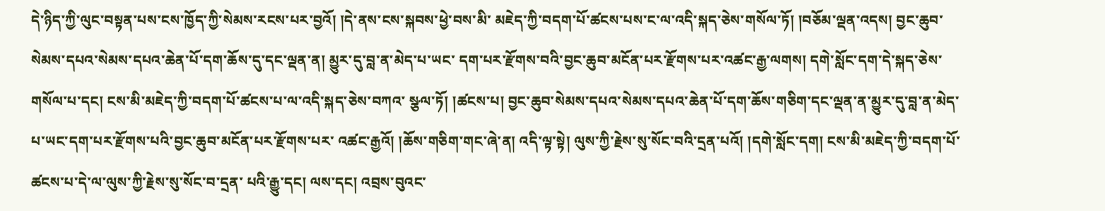དེ་ཉིད་ཀྱི་ལུང་བསྟན་པས་ངས་ཁྱོད་ཀྱི་སེམས་རངས་པར་བྱའོ། །དེ་ནས་ངས་སྐབས་ཕྱེ་བས་མི་ མཇེད་ཀྱི་བདག་པོ་ཚངས་པས་ང་ལ་འདི་སྐད་ཅེས་གསོལ་ཏོ། །བཅོམ་ལྡན་འདས། བྱང་ཆུབ་སེམས་དཔའ་སེམས་དཔའ་ཆེན་པོ་དག་ཆོས་དུ་དང་ལྡན་ན། མྱུར་དུ་བླ་ན་མེད་པ་ཡང་ དག་པར་རྫོགས་བའི་བྱང་ཆུབ་མངོན་པར་རྫོགས་པར་འཚང་རྒྱ་ལགས། དགེ་སློང་དག་དེ་སྐད་ཅེས་གསོལ་པ་དང། ངས་མི་མཇེད་ཀྱི་བདག་པོ་ཚངས་པ་ལ་འདི་སྐད་ཅེས་བཀའ་ སྩལ་ཏོ། །ཚངས་པ། བྱང་ཆུབ་སེམས་དཔའ་སེམས་དཔའ་ཆེན་པོ་དག་ཆོས་གཅིག་དང་ལྡན་ན་མྱུར་དུ་བླ་ན་མེད་པ་ཡང་དག་པར་རྫོགས་པའི་བྱང་ཆུབ་མངོན་པར་རྫོགས་པར་ འཚང་རྒྱའོ། །ཆོས་གཅིག་གང་ཞེ་ན། འདི་ལྟ་སྟེ། ལུས་ཀྱི་རྗེས་སུ་སོང་བའི་དྲན་པའོ། །དགེ་སློང་དག། ངས་མི་མཇེད་ཀྱི་བདག་པོ་ཚངས་པ་དེ་ལ་ལུས་ཀྱི་རྗེས་སུ་སོང་བ་དྲན་ པའི་རྒྱུ་དང། ལས་དང། འབྲས་བུའང་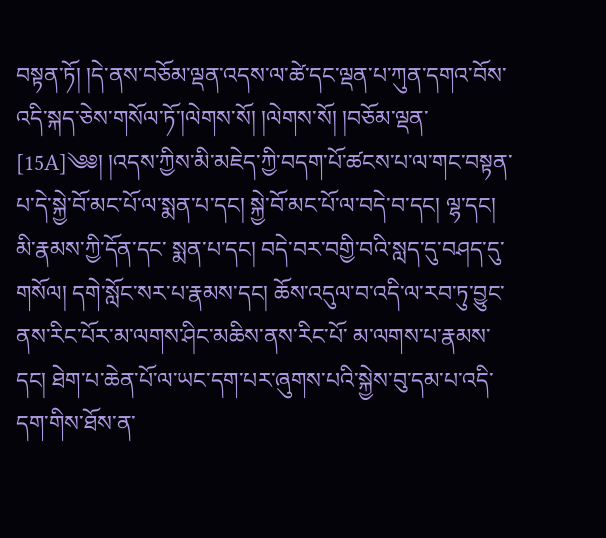བསྟན་ཏོ། །དེ་ནས་བཅོམ་ལྡན་འདས་ལ་ཚེ་དང་ལྡན་པ་ཀུན་དགའ་བོས་འདི་སྐད་ཅེས་གསོལ་ཏོ་།ལེགས་སོ། །ལེགས་སོ། །བཅོམ་ལྡན་ [15A]༄༅། །འདས་ཀྱིས་མི་མཇེད་ཀྱི་བདག་པོ་ཚངས་པ་ལ་གང་བསྟན་པ་དེ་སྐྱེ་བོ་མང་པོ་ལ་སྨན་པ་དང། སྐྱེ་བོ་མང་པོ་ལ་བདེ་བ་དང། ལྷ་དང། མི་རྣམས་ཀྱི་དོན་དང་ སྨན་པ་དང། བདེ་བར་བགྱི་བའི་སླད་དུ་བཤད་དུ་གསོལ། དགེ་སློང་སར་པ་རྣམས་དང། ཆོས་འདུལ་བ་འདི་ལ་རབ་ཏུ་བྱུང་ནས་རིང་པོར་མ་ལགས་ཤིང་མཆིས་ནས་རིང་པོ་ མ་ལགས་པ་རྣམས་དང། ཐེག་པ་ཆེན་པོ་ལ་ཡང་དག་པར་ཞུགས་པའི་སྐྱེས་བུ་དམ་པ་འདི་དག་གིས་ཐོས་ན་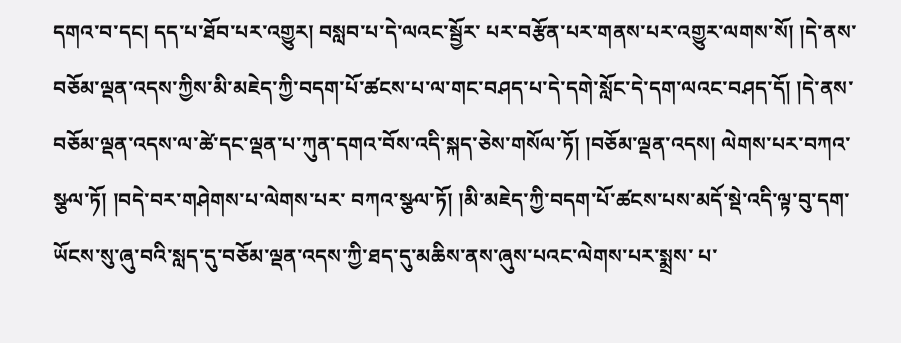དགའ་བ་དང། དད་པ་ཐོབ་པར་འགྱུར། བསླབ་པ་དེ་ལའང་སྦྱོར་ པར་བརྩོན་པར་གནས་པར་འགྱུར་ལགས་སོ། །དེ་ནས་བཅོམ་ལྡན་འདས་ཀྱིས་མི་མཇེད་ཀྱི་བདག་པོ་ཚངས་པ་ལ་གང་བཤད་པ་དེ་དགེ་སློང་དེ་དག་ལའང་བཤད་དོ། །དེ་ནས་ བཅོམ་ལྡན་འདས་ལ་ཚེ་དང་ལྡན་པ་ཀུན་དགའ་བོས་འདི་སྐད་ཅེས་གསོལ་ཏོ། །བཅོམ་ལྡན་འདས། ལེགས་པར་བཀའ་སྩལ་ཏོ། །བདེ་བར་གཤེགས་པ་ལེགས་པར་ བཀའ་སྩལ་ཏོ། །མི་མཇེད་ཀྱི་བདག་པོ་ཚངས་པས་མདོ་སྡེ་འདི་ལྟ་བུ་དག་ཡོངས་སུ་ཞུ་བའི་སླད་དུ་བཅོམ་ལྡན་འདས་ཀྱི་ཐད་དུ་མཆིས་ནས་ཞུས་པའང་ལེགས་པར་སྨྲས་ པ་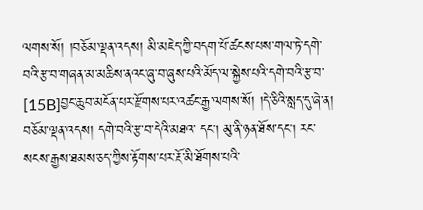ལགས་སོ། །བཅོམ་ལྡན་འདས། མི་མཇེད་ཀྱི་བདག་པོ་ཚངས་པས་གལ་ཏེ་དགེ་བའི་རྩ་བ་གཞན་མ་མཆིས་ནའང་ཞུ་བ་ཞུས་པའི་མོད་ལ་སྐྱེས་པའི་དགེ་བའི་རྩ་བ་ [15B]བྱང་ཆུབ་མངོན་པར་རྫོགས་པར་འཚང་རྒྱ་ལགས་སོ། །དེ་ཅིའི་སླད་དུ་ཞེ་ན། བཅོམ་ལྡན་འདས། དགེ་བའི་རྩ་བ་དེའི་མཐའ་ དང། མུ་ནི་ཉན་ཐོས་དང། རང་སངས་རྒྱས་ཐམས་ཅད་ཀྱིས་རྟོགས་པར་རྔོ་མི་ཐོགས་པའི་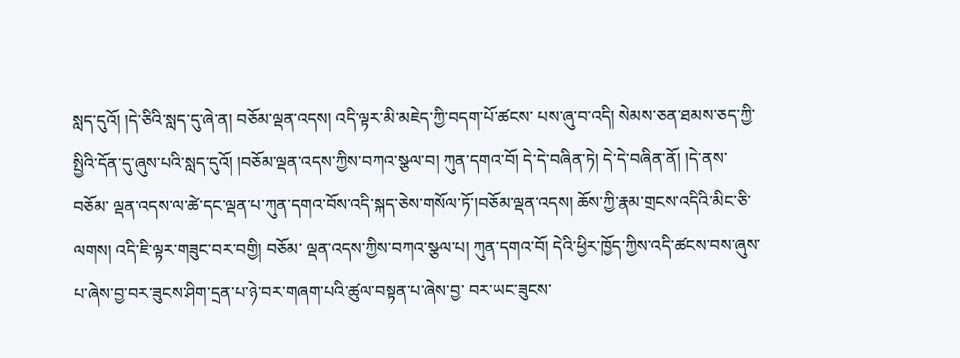སླད་དུའོ། །དེ་ཅིའི་སླད་དུ་ཞེ་ན། བཅོམ་ལྡན་འདས། འདི་ལྟར་མི་མཇེད་ཀྱི་བདག་པོ་ཚངས་ པས་ཞུ་བ་འདི། སེམས་ཅན་ཐམས་ཅད་ཀྱི་སྤྱིའི་དོན་དུ་ཞུས་པའི་སླད་དུའོ། །བཅོམ་ལྡན་འདས་ཀྱིས་བཀའ་སྩལ་བ། ཀུན་དགའ་བོ། དེ་དེ་བཞིན་ཏེ། དེ་དེ་བཞིན་ནོ། །དེ་ནས་བཅོམ་ ལྡན་འདས་ལ་ཚེ་དང་ལྡན་པ་ཀུན་དགའ་བོས་འདི་སྐད་ཅེས་གསོལ་ཏོ་།བཅོམ་ལྡན་འདས། ཆོས་ཀྱི་རྣམ་གྲངས་འདིའི་མིང་ཅི་ལགས། འདི་ཇི་ལྟར་གཟུང་བར་བགྱི། བཅོམ་ ལྡན་འདས་ཀྱིས་བཀའ་སྩལ་པ། ཀུན་དགའ་བོ། དེའི་ཕྱིར་ཁྱོད་ཀྱིས་འདི་ཚངས་བས་ཞུས་པ་ཞེས་བྱ་བར་ཟུངས་ཤིག་དྲན་པ་ཉེ་བར་གཞག་པའི་ཚུལ་བསྟན་པ་ཞེས་བྱ་ བར་ཡང་ཟུངས་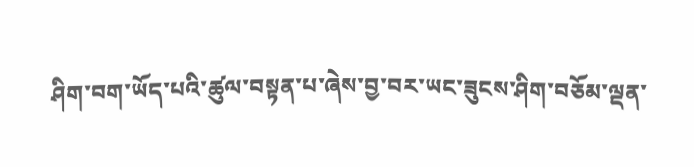ཤིག་བག་ཡོད་པའི་ཚུལ་བསྟན་པ་ཞེས་བྱ་བར་ཡང་ཟུངས་ཤིག་བཅོམ་ལྡན་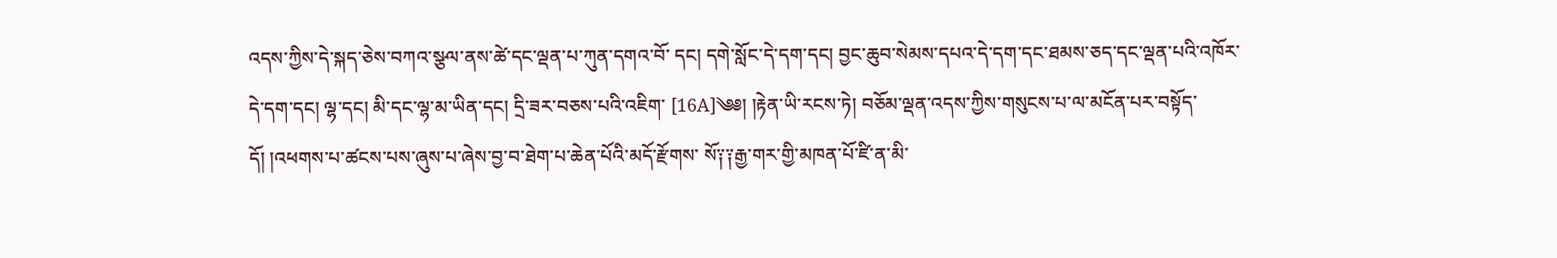འདས་ཀྱིས་དེ་སྐད་ཅེས་བཀའ་སྩལ་ནས་ཚེ་དང་ལྡན་པ་ཀུན་དགའ་བོ་ དང། དགེ་སློང་དེ་དག་དང། བྱང་ཆུབ་སེམས་དཔའ་དེ་དག་དང་ཐམས་ཅད་དང་ལྡན་པའི་འཁོར་དེ་དག་དང། ལྷ་དང། མི་དང་ལྷ་མ་ཡིན་དང། དྲི་ཟར་བཅས་པའི་འཇིག་ [16A]༄༅། །རྟེན་ཡི་རངས་ཏེ། བཅོམ་ལྡན་འདས་ཀྱིས་གསུངས་པ་ལ་མངོན་པར་བསྟོད་དོ། །འཕགས་པ་ཚངས་པས་ཞུས་པ་ཞེས་བྱ་བ་ཐེག་པ་ཆེན་པོའི་མདོ་རྫོགས་ སོ༑༑རྒྱ་གར་གྱི་མཁན་པོ་ཛི་ན་མི་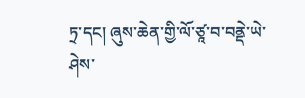ཏྲ་དང། ཞུས་ཆེན་གྱི་ལོ་ཙཱ་བ་བནྡེ་ཡེ་ཤེས་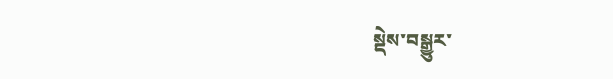སྡེས་བསྒྱུར་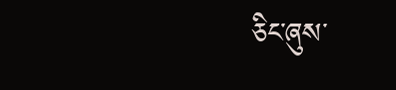ཅིང་ཞུས་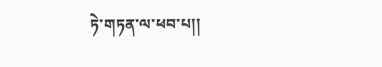ཏེ་གཏན་ལ་ཕབ་པ།།